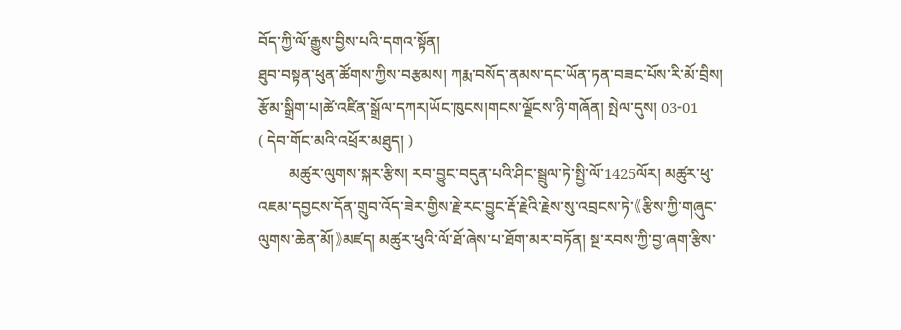བོད་ཀྱི་ལོ་རྒྱུས་བྱིས་པའི་དགའ་སྟོན།
ཐུབ་བསྟན་ཕུན་ཚོགས་ཀྱིས་བརྩམས། ཀརྨ་བསོད་ནམས་དང་ཡོན་ཏན་བཟང་པོས་རི་མོ་བྲིས། རྩོམ་སྒྲིག་པ།ཚེ་འཛིན་སྒྲོལ་དཀར།ཡོང་ཁུངས།གངས་ལྗོངས་ཉི་གཞོན། སྤེལ་དུས། 03-01
( དེབ་གོང་མའི་འཕྲོར་མཐུད། )
        མཚུར་ལུགས་སྐར་རྩིས། རབ་བྱུང་བདུན་པའི་ཤིང་སྦྲུལ་ཏེ་སྤྱི་ལོ་1425ལོར། མཚུར་ཕུ་འཇམ་དབྱངས་དོན་གྲུབ་འོད་ཟེར་གྱིས་རྗེ་རང་བྱུང་རྡོ་རྗེའི་རྗེས་སུ་འབྲངས་ཏེ་《རྩིས་ཀྱི་གཞུང་ལུགས་ཆེན་མོ།》མཛད། མཚུར་ཕུའི་ལོ་ཐོ་ཞེས་པ་ཐོག་མར་བཏོན། སྔ་རབས་ཀྱི་བྱ་ཞག་རྩིས་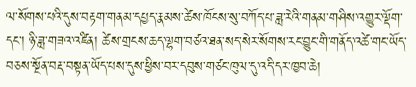ལ་སོགས་པའི་དུས་བརྟག་གནམ་དཔྱད་རྣམས་ཚེས་ཁོངས་སུ་བཀོད་པ་ཟླ་རེའི་གནམ་གཤིས་འགྱུར་ལྡོག་དང་། ཉི་ཟླ་གཟའ་འཛིན། ཚེས་གྲངས་ཆད་ལྷག་བཙའ་ཐན་སད་སེར་སོགས་རང་བྱུང་གི་གནོད་འཚེ་གང་ཡོད་བཅས་སྔོན་བརྡ་བསྟན་ཡོད་པས་དུས་ཕྱིས་བར་དབུས་གཙང་ཁུལ་དུ་འདི་དར་ཁྱབ་ཆེ།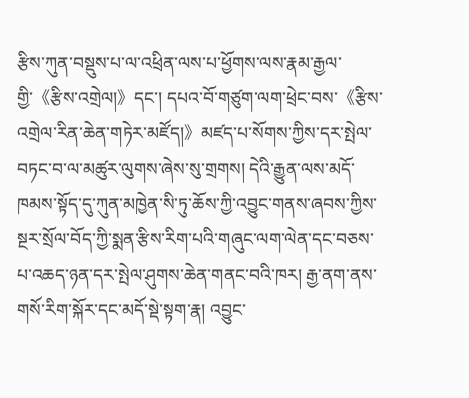རྩིས་ཀུན་བསྡུས་པ་ལ་འཕྲིན་ལས་པ་ཕྱོགས་ལས་རྣམ་རྒྱལ་གྱི་《རྩིས་འགྲེལ།》དང་། དཔའ་བོ་གཙུག་ལག་ཕྲེང་བས་《རྩིས་འགྲེལ་རིན་ཆེན་གཏེར་མཛོད།》མཛད་པ་སོགས་ཀྱིས་དར་སྤེལ་བཏང་བ་ལ་མཚུར་ལུགས་ཞེས་སུ་གྲགས། དེའི་རྒྱུན་ལས་མདོ་ཁམས་སྟོད་དུ་ཀུན་མཁྱེན་སི་ཏུ་ཆོས་ཀྱི་འབྱུང་གནས་ཞབས་ཀྱིས་སྔར་སྲོལ་བོད་ཀྱི་སྨན་རྩིས་རིག་པའི་གཞུང་ལག་ལེན་དང་བཅས་པ་འཆད་ཉན་དར་སྤེལ་ཤུགས་ཆེན་གནང་བའི་ཁར། རྒྱ་ནག་ནས་གསོ་རིག་སྐོར་དང་མདོ་སྡེ་སྟག་རྣ། འབྱུང་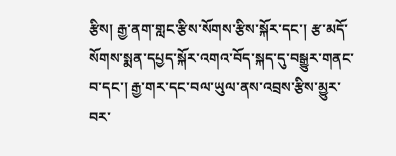རྩིས། རྒྱ་ནག་གླང་རྩིས་སོགས་རྩིས་སྐོར་དང་། རྩ་མདོ་སོགས་སྨན་དཔྱད་སྐོར་འགའ་བོད་སྐད་དུ་བསྒྱུར་གནང་བ་དང་། རྒྱ་གར་དང་བལ་ཡུལ་ནས་འབྲས་རྩིས་མྱུར་བར་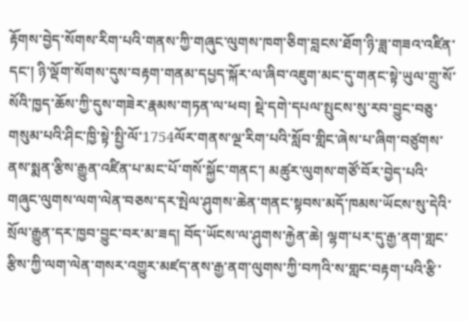རྟོགས་བྱེད་སོགས་རིག་པའི་གནས་ཀྱི་གཞུང་ལུགས་ཁག་ཅིག་བླངས་ཐོག་ཉི་ཟླ་གཟའ་འཛིན་དང་། ཉི་ལྡོག་སོགས་དུས་བརྟག་གནམ་དཔྱད་སྐོར་ལ་ཞིབ་འཇུག་མང་དུ་གནང་སྟེ་ཡུལ་གྲུ་སོ་སོའི་ཁྱད་ཆོས་ཀྱི་དུས་གཟེར་རྣམས་གཏན་ལ་ཕབ། སྡེ་དགེ་དཔལ་སྤུངས་སུ་རབ་བྱུང་བཅུ་གསུམ་པའི་ཤིང་ཁྱི་སྟེ་སྤྱི་ལོ་1754ལོར་གནས་ལྔ་རིག་པའི་སློབ་གླིང་ཞེས་པ་ཞིག་བཙུགས་ནས་སྨན་རྩིས་རྒྱུན་འཛིན་པ་མང་པོ་གསོ་སྐྱོང་གནང་། མཚུར་ལུགས་གཙོ་བོར་བྱེད་པའི་གཞུང་ལུགས་ལག་ལེན་བཅས་དར་སྤེལ་ཤུགས་ཆེན་གནང་སྟབས་མདོ་ཁམས་ཡོངས་སུ་དེའི་སྲོལ་རྒྱུན་དར་ཁྱབ་བྱུང་བར་མ་ཟད། བོད་ཡོངས་ལ་ཤུགས་རྐྱེན་ཆེ། ལྷག་པར་དུ་རྒྱ་ནག་གླང་རྩིས་ཀྱི་ལག་ལེན་གསར་འགྱུར་མཛད་ནས་རྒྱ་ནག་ལུགས་ཀྱི་བཀའི་ས་གླང་བརྟག་པའི་རྩི་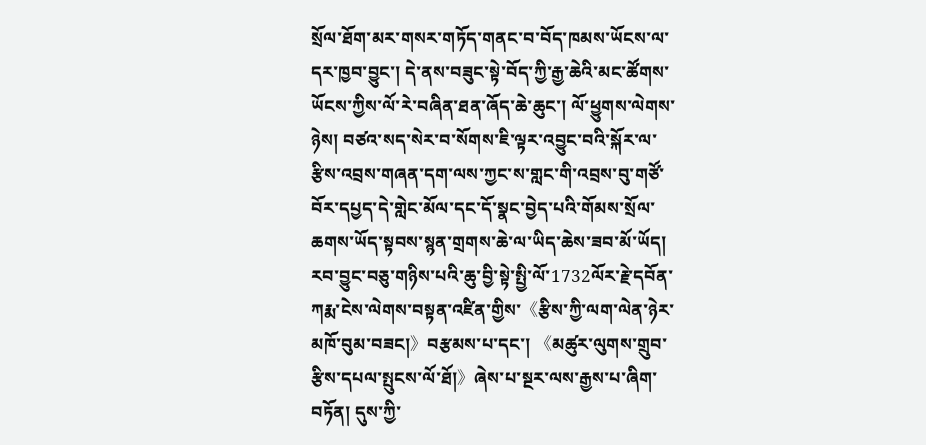སྲོལ་ཐོག་མར་གསར་གཏོད་གནང་བ་བོད་ཁམས་ཡོངས་ལ་དར་ཁྱབ་བྱུང་། དེ་ནས་བཟུང་སྟེ་བོད་ཀྱི་རྒྱ་ཆེའི་མང་ཚོགས་ཡོངས་ཀྱིས་ལོ་རེ་བཞིན་ཐན་ཞོད་ཆེ་ཆུང་། ལོ་ཕྱུགས་ལེགས་ཉེས། བཙའ་སད་སེར་བ་སོགས་ཇི་ལྟར་འབྱུང་བའི་སྐོར་ལ་རྩིས་འབྲས་གཞན་དག་ལས་ཀྱང་ས་གླང་གི་འབྲས་བུ་གཙོ་བོར་དཔྱད་དེ་གླེང་མོལ་དང་དོ་སྣང་བྱེད་པའི་གོམས་སྲོལ་ཆགས་ཡོད་སྟབས་སྙན་གྲགས་ཆེ་ལ་ཡིད་ཆེས་ཟབ་མོ་ཡོད། རབ་བྱུང་བཅུ་གཉིས་པའི་ཆུ་བྱི་སྟེ་སྤྱི་ལོ་1732ལོར་རྗེ་དབོན་ཀརྨ་ངེས་ལེགས་བསྟན་འཛིན་གྱིས་《རྩིས་ཀྱི་ལག་ལེན་ཉེར་མཁོ་བུམ་བཟང།》བརྩམས་པ་དང་། 《མཚུར་ལུགས་གྲུབ་རྩིས་དཔལ་སྤུངས་ལོ་ཐོ།》ཞེས་པ་སྔར་ལས་རྒྱས་པ་ཞིག་བཏོན། དུས་ཀྱི་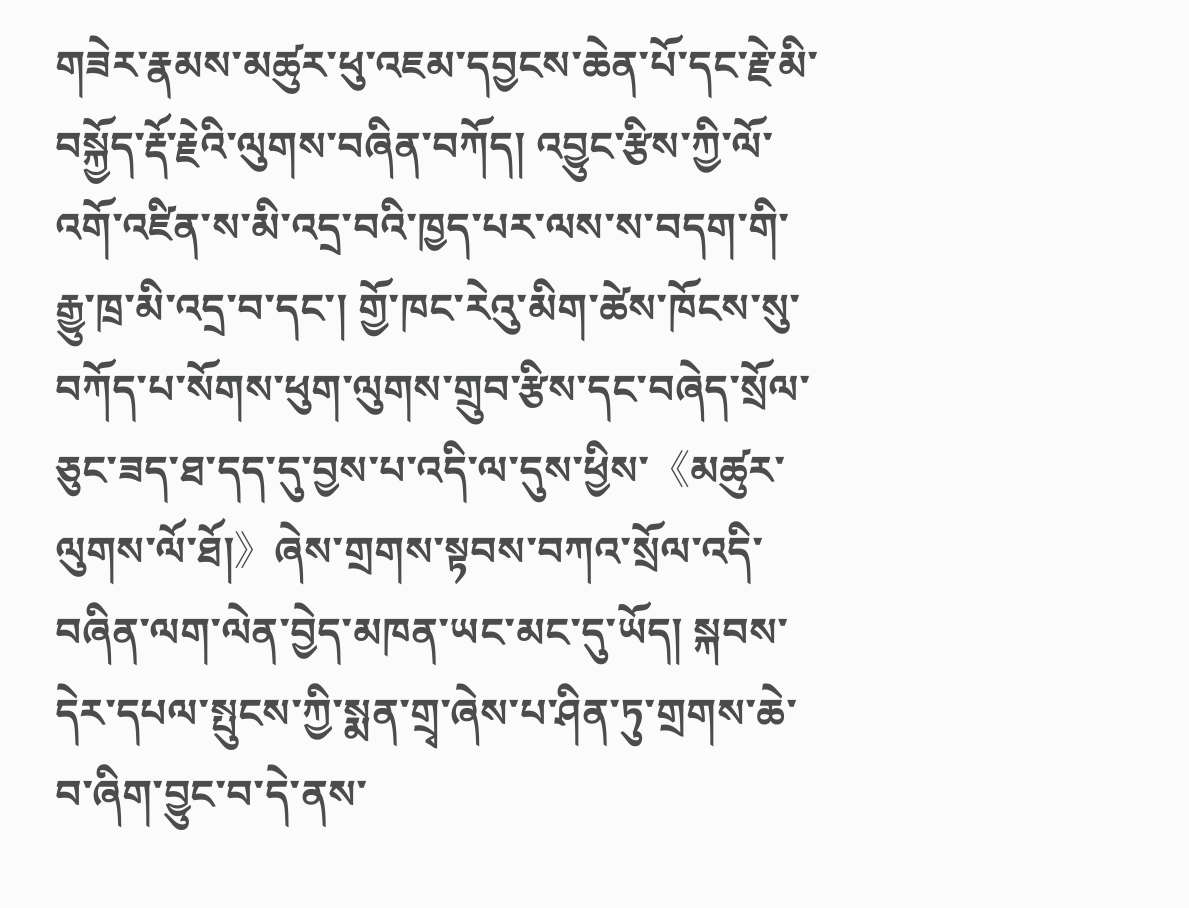གཟེར་རྣམས་མཚུར་ཕུ་འཇམ་དབྱངས་ཆེན་པོ་དང་རྗེ་མི་བསྐྱོད་རྡོ་རྗེའི་ལུགས་བཞིན་བཀོད། འབྱུང་རྩིས་ཀྱི་ལོ་འགོ་འཛིན་ས་མི་འདྲ་བའི་ཁྱད་པར་ལས་ས་བདག་གི་རྒྱུ་ཁྲ་མི་འདྲ་བ་དང་། གྱོ་ཁང་རེའུ་མིག་ཚེས་ཁོངས་སུ་བཀོད་པ་སོགས་ཕུག་ལུགས་གྲུབ་རྩིས་དང་བཞེད་སྲོལ་ཅུང་ཟད་ཐ་དད་དུ་བྱས་པ་འདི་ལ་དུས་ཕྱིས་《མཚུར་ལུགས་ལོ་ཐོ།》ཞེས་གྲགས་སྟབས་བཀའ་སྲོལ་འདི་བཞིན་ལག་ལེན་བྱེད་མཁན་ཡང་མང་དུ་ཡོད། སྐབས་དེར་དཔལ་སྤུངས་ཀྱི་སྨན་གྲྭ་ཞེས་པ་ཤིན་ཏུ་གྲགས་ཆེ་བ་ཞིག་བྱུང་བ་དེ་ནས་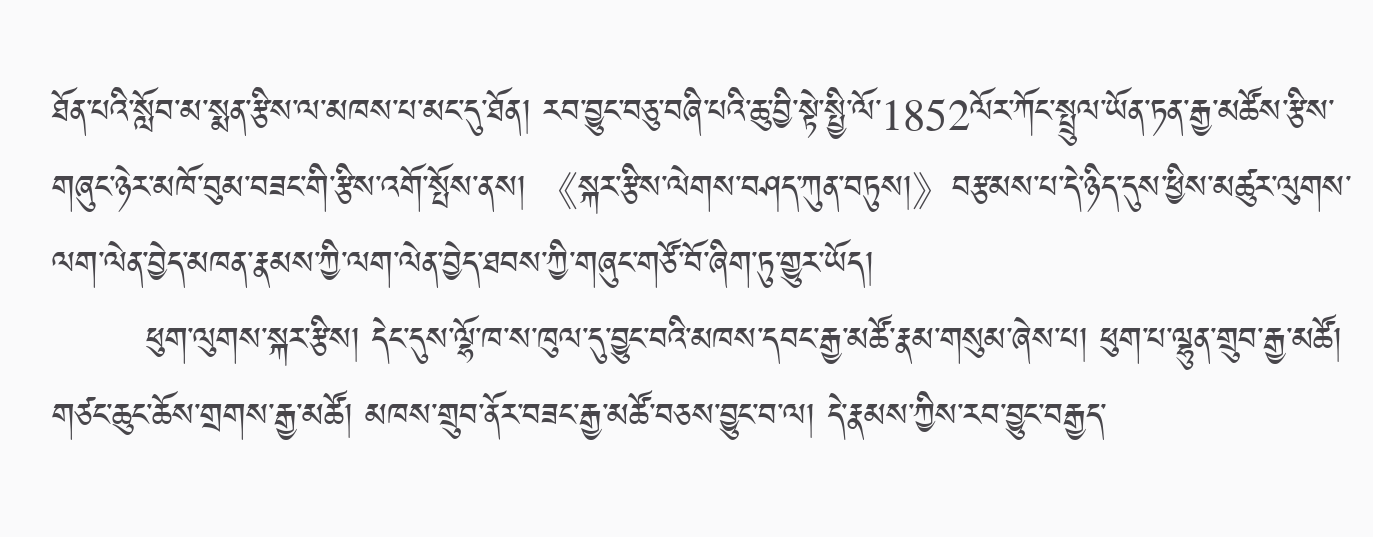ཐོན་པའི་སློབ་མ་སྨན་རྩིས་ལ་མཁས་པ་མང་དུ་ཐོན། རབ་བྱུང་བཅུ་བཞི་པའི་ཆུ་བྱི་སྟེ་སྤྱི་ལོ་1852ལོར་ཀོང་སྤྲུལ་ཡོན་ཏན་རྒྱ་མཚོས་རྩིས་གཞུང་ཉེར་མཁོ་བུམ་བཟང་གི་རྩིས་འགོ་སྤོས་ནས། 《སྐར་རྩིས་ལེགས་བཤད་ཀུན་བཏུས།》བརྩམས་པ་དེ་ཉིད་དུས་ཕྱིས་མཚུར་ལུགས་ལག་ལེན་བྱེད་མཁན་རྣམས་ཀྱི་ལག་ལེན་བྱེད་ཐབས་ཀྱི་གཞུང་གཙོ་བོ་ཞིག་ཏུ་གྱུར་ཡོད།
        ཕུག་ལུགས་སྐར་རྩིས། དེང་དུས་ལྷོ་ཁ་ས་ཁུལ་དུ་བྱུང་བའི་མཁས་དབང་རྒྱ་མཚོ་རྣམ་གསུམ་ཞེས་པ། ཕུག་པ་ལྷུན་གྲུབ་རྒྱ་མཚོ། གཙང་ཆུང་ཆོས་གྲགས་རྒྱ་མཚོ། མཁས་གྲུབ་ནོར་བཟང་རྒྱ་མཚོ་བཅས་བྱུང་བ་ལ། དེ་རྣམས་ཀྱིས་རབ་བྱུང་བརྒྱད་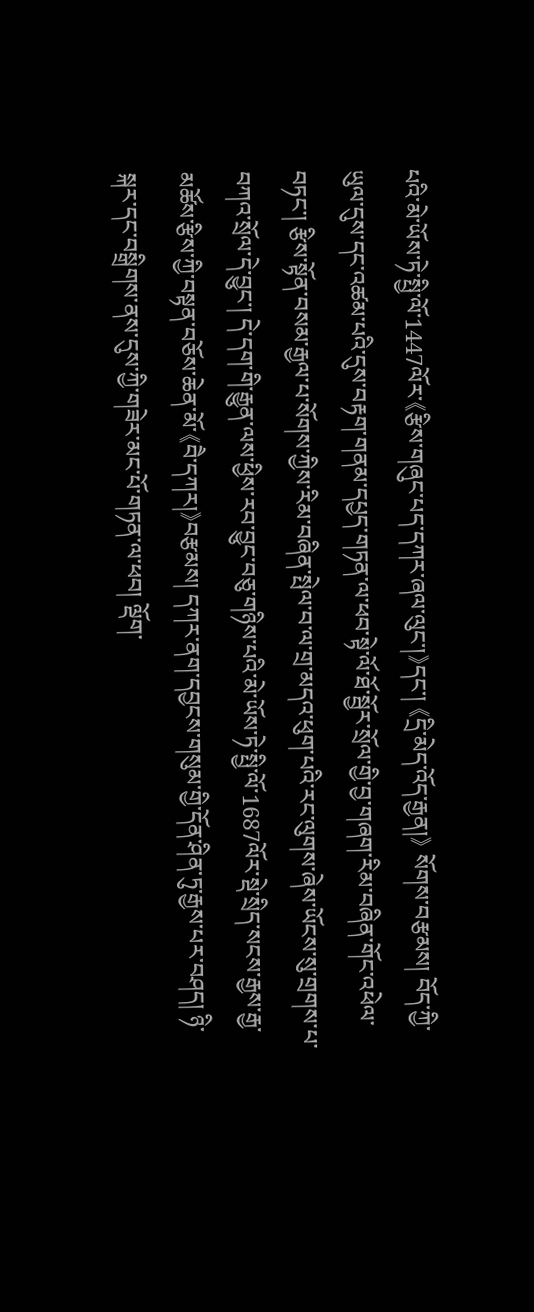པའི་མེ་ཡོས་ཏེ་སྤྱི་ལོ་1447ལོར་《རྩིས་གཞུང་པད་དཀར་ཞལ་ལུང་།》དང་། 《དྲི་མེད་འོད་རྒྱན།》 སོགས་བརྩམས། བོད་ཀྱི་ཡུལ་དུས་དང་འཚམ་པའི་དུས་བརྟག་གནམ་དཔྱད་གཏན་ལ་ཕབ་སྟེ་ལོ་ཐོ་སྦྱོར་སྲོལ་གྱི་བྱ་གཞག་རིམ་བཞིན་གོང་འཕེལ་བཏང་། རྩིས་སྟོན་བསམ་རྒྱལ་པ་སོགས་ཀྱིས་རིམ་བཞིན་སྤེལ་བ་ལ་གྲ་མདའ་ཕུག་པའི་རང་ལུགས་ཞེས་ཡོངས་སུ་གྲགས་པ་བཀའ་སྲོལ་དེ་བྱུང་། དེ་དག་གི་རྒྱུན་ལས་ཕྱིས་རབ་བྱུང་བཅུ་གཉིས་པའི་མེ་ཡོས་ཏེ་སྤྱི་ལོ་1687ལོར་སྡེ་སྲིད་སངས་རྒྱས་རྒྱ་མཚོས་རྩིས་ཀྱི་བསྟན་བཅོས་ཆེན་མོ་《བཻ་དཀར།》བརྩམས། དཀར་ནག་དབྱངས་གསུམ་གྱི་དོན་ཤིན་ཏུ་རྒྱས་པར་བཤད། ཉི་སྐར་དང་བསྒྲིགས་ནས་དུས་ཀྱི་གཟེར་མང་པོ་གཏན་ལ་ཕབ། ལྡོག་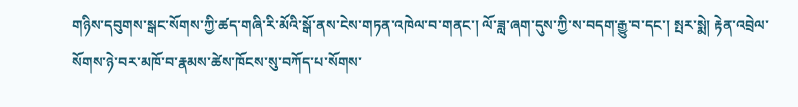གཉིས་དབུགས་སྒང་སོགས་ཀྱི་ཚད་གཞི་རི་མོའི་སྒོ་ནས་ངེས་གཏན་འཁེལ་བ་གནང་། ལོ་ཟླ་ཞག་དུས་ཀྱི་ས་བདག་རྒྱུ་བ་དང་། སྤར་སྨེ། རྟེན་འབྲེལ་སོགས་ཉེ་བར་མཁོ་བ་རྣམས་ཚེས་ཁོངས་སུ་བཀོད་པ་སོགས་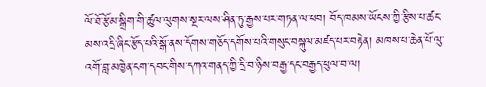ལོ་ཐོ་རྩོམ་སྒྲིག་གི་ཚུལ་ལུགས་སྔར་ལས་ཤིན་ཏུ་རྒྱས་པར་གཏན་ལ་ཕབ། བོད་ཁམས་ཡོངས་ཀྱི་རྩིས་པ་ཚང་མས་འདྲི་ཞིང་རྩོད་པའི་སྒོ་ནས་དོགས་གཅོད་དགོས་པའི་གསུང་བསྐུལ་མཛད་པར་བརྟེན། མཁས་པ་ཆེན་པོ་ལུ་འགོ་བླ་མཁྱེན་ངག་དབང་གིས་དཀའ་གནད་ཀྱི་དྲི་བ་ཉིས་བརྒྱ་དང་བརྒྱད་ཕུལ་བ་ལ།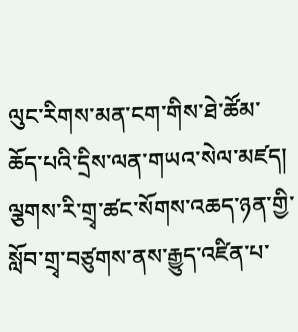ལུང་རིགས་མན་ངག་གིས་ཐེ་ཚོམ་ཆོད་པའི་དྲིས་ལན་གཡའ་སེལ་མཛད། ལྕགས་རི་གྲྭ་ཚང་སོགས་འཆད་ཉན་གྱི་སློབ་གྲྭ་བཙུགས་ནས་རྒྱུད་འཛིན་པ་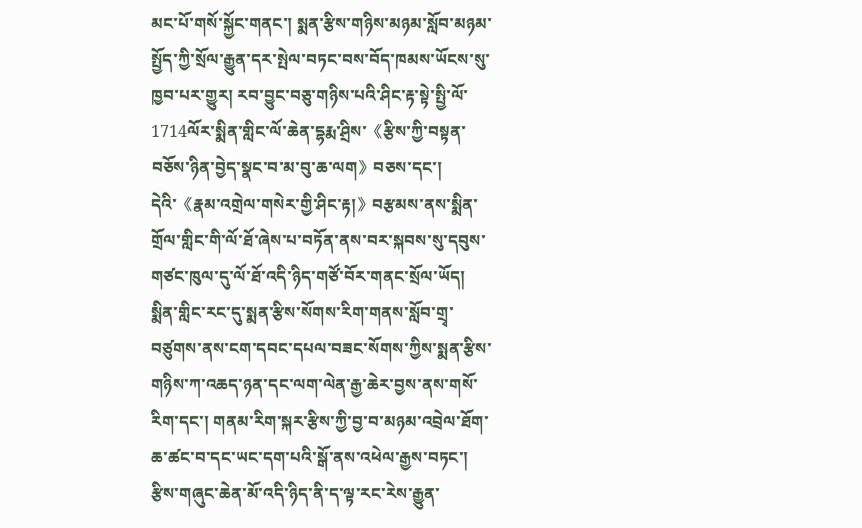མང་པོ་གསོ་སྐྱོང་གནང་། སྨན་རྩིས་གཉིས་མཉམ་སློབ་མཉམ་སྤྱོད་ཀྱི་སྲོལ་རྒྱུན་དར་སྤེལ་བཏང་བས་བོད་ཁམས་ཡོངས་སུ་ཁྱབ་པར་གྱུར། རབ་བྱུང་བཅུ་གཉིས་པའི་ཤིང་རྟ་སྟེ་སྤྱི་ལོ་1714ལོར་སྨིན་གླིང་ལོ་ཆེན་དྷརྨ་ཤྲིས་《རྩིས་ཀྱི་བསྟན་བཅོས་ཉིན་བྱེད་སྣང་བ་མ་བུ་ཆ་ལག》བཅས་དང་། དེའི་《རྣམ་འགྲེལ་གསེར་གྱི་ཤིང་རྟ།》བརྩམས་ནས་སྨིན་གྲོལ་གླིང་གི་ལོ་ཐོ་ཞེས་པ་བཏོན་ནས་བར་སྐབས་སུ་དབུས་གཙང་ཁུལ་དུ་ལོ་ཐོ་འདི་ཉིད་གཙོ་བོར་གནང་སྲོལ་ཡོད། སྨིན་གླིང་རང་དུ་སྨན་རྩིས་སོགས་རིག་གནས་སློབ་གྲྭ་བཙུགས་ནས་ངག་དབང་དཔལ་བཟང་སོགས་ཀྱིས་སྨན་རྩིས་གཉིས་ཀ་འཆད་ཉན་དང་ལག་ལེན་རྒྱ་ཆེར་བྱས་ནས་གསོ་རིག་དང་། གནམ་རིག་སྐར་རྩིས་ཀྱི་བྱ་བ་མཉམ་འབྲེལ་ཐོག་ཆ་ཚང་བ་དང་ཡང་དག་པའི་སྒོ་ནས་འཕེལ་རྒྱས་བཏང་། རྩིས་གཞུང་ཆེན་མོ་འདི་ཉིད་ནི་ད་ལྟ་རང་རེས་རྒྱུན་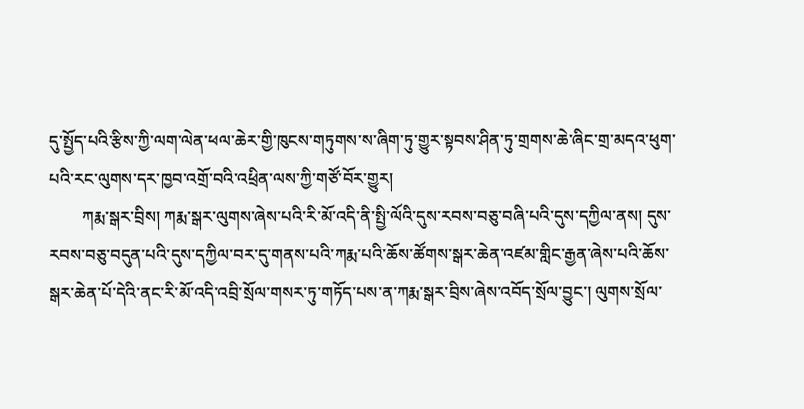དུ་སྤྱོད་པའི་རྩིས་ཀྱི་ལག་ལེན་ཕལ་ཆེར་གྱི་ཁུངས་གཏུགས་ས་ཞིག་ཏུ་གྱུར་སྟབས་ཤིན་ཏུ་གྲགས་ཆེ་ཞིང་གྲ་མདའ་ཕུག་པའི་རང་ལུགས་དར་ཁྱབ་འགྲོ་བའི་འཕྲིན་ལས་ཀྱི་གཙོ་བོར་གྱུར།
        ཀརྨ་སྒར་བྲིས། ཀརྨ་སྒར་ལུགས་ཞེས་པའི་རི་མོ་འདི་ནི་སྤྱི་ལོའི་དུས་རབས་བཅུ་བཞི་པའི་དུས་དཀྱིལ་ནས། དུས་རབས་བཅུ་བདུན་པའི་དུས་དཀྱིལ་བར་དུ་གནས་པའི་ཀརྨ་པའི་ཆོས་ཚོགས་སྒར་ཆེན་འཛམ་གླིང་རྒྱན་ཞེས་པའི་ཆོས་སྒར་ཆེན་པོ་དེའི་ནང་རི་མོ་འདི་འབྲི་སྲོལ་གསར་ཏུ་གཏོད་པས་ན་ཀརྨ་སྒར་བྲིས་ཞེས་འབོད་སྲོལ་བྱུང་། ལུགས་སྲོལ་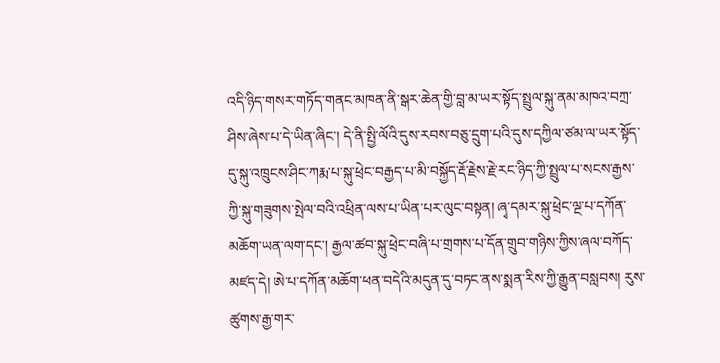འདི་ཉིད་གསར་གཏོད་གནང་མཁན་ནི་སྒར་ཆེན་གྱི་བླ་མ་ཡར་སྟོད་སྤྲུལ་སྐུ་ནམ་མཁའ་བཀྲ་ཤིས་ཞེས་པ་དེ་ཡིན་ཞིང་། དེ་ནི་སྤྱི་ལོའི་དུས་རབས་བཅུ་དྲུག་པའི་དུས་དཀྱིལ་ཙམ་ལ་ཡར་སྟོད་དུ་སྐུ་འཁྲུངས་ཤིང་ཀརྨ་པ་སྐུ་ཕྲེང་བརྒྱད་པ་མི་བསྐྱོད་རྡོ་རྗེས་རྗེ་རང་ཉིད་ཀྱི་སྤྲུལ་པ་སངས་རྒྱས་ཀྱི་སྐུ་གཟུགས་སྤེལ་བའི་འཕྲིན་ལས་པ་ཡིན་པར་ལུང་བསྟན། ཞྭ་དམར་སྐུ་ཕྲེང་ལྔ་པ་དཀོན་མཆོག་ཡན་ལག་དང་། རྒྱལ་ཚབ་སྐུ་ཕྲེང་བཞི་པ་གྲགས་པ་དོན་གྲུབ་གཉིས་ཀྱིས་ཞལ་བཀོད་མཛད་དེ། ཨེ་པ་དཀོན་མཆོག་ཕན་བདེའི་མདུན་དུ་བཏང་ནས་སྨན་རིས་ཀྱི་རྒྱུན་བསླབས། རུས་ཚུགས་རྒྱ་གར་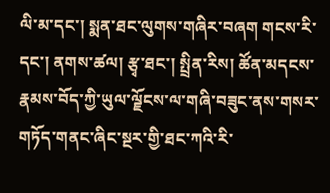ལི་མ་དང་། སྨན་ཐང་ལུགས་གཞིར་བཞག གངས་རི་དང་། ནགས་ཚལ། རྩྭ་ཐང་། སྤྲིན་རིས། ཚོན་མདངས་རྣམས་བོད་ཀྱི་ཡུལ་ལྗོངས་ལ་གཞི་བཟུང་ནས་གསར་གཏོད་གནང་ཞིང་སྔར་གྱི་ཐང་ཀའི་རི་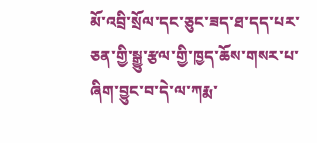མོ་འབྲི་སྲོལ་དང་ཅུང་ཟད་ཐ་དད་པར་ཅན་གྱི་སྒྱུ་རྩལ་གྱི་ཁྱད་ཆོས་གསར་པ་ཞིག་བྱུང་བ་དེ་ལ་ཀརྨ་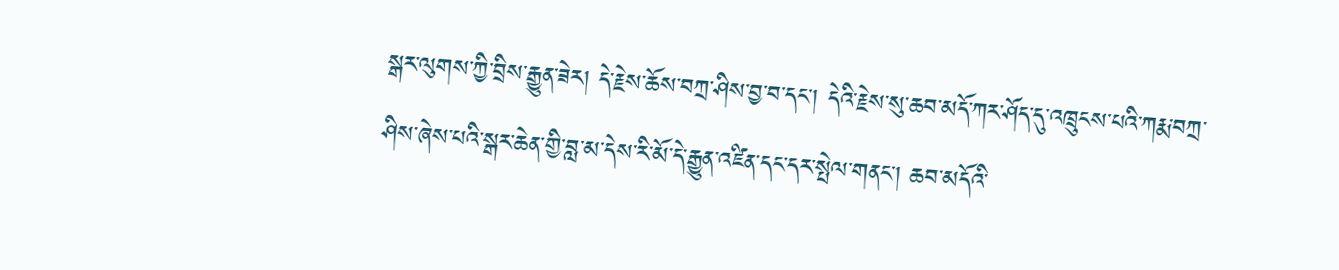སྒར་ལུགས་ཀྱི་བྲིས་རྒྱུན་ཟེར། དེ་རྗེས་ཆོས་བཀྲ་ཤིས་བྱ་བ་དང་། དེའི་རྗེས་སུ་ཆབ་མདོ་ཀར་ཤོད་དུ་འཁྲུངས་པའི་ཀརྨ་བཀྲ་ཤིས་ཞེས་པའི་སྒར་ཆེན་གྱི་བླ་མ་དེས་རི་མོ་དེ་རྒྱུན་འཛིན་དང་དར་སྤེལ་གནང་། ཆབ་མདོའི་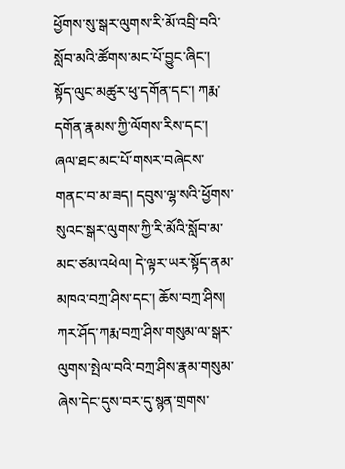ཕྱོགས་སུ་སྒར་ལུགས་རི་མོ་འབྲི་བའི་སློབ་མའི་ཚོགས་མང་པོ་བྱུང་ཞིང་། སྟོད་ལུང་མཚུར་ཕུ་དགོན་དང་། ཀརྨ་དགོན་རྣམས་ཀྱི་ལོགས་རིས་དང་། ཞལ་ཐང་མང་པོ་གསར་བཞེངས་གནང་བ་མ་ཟད། དབུས་ལྷ་སའི་ཕྱོགས་སུའང་སྒར་ལུགས་ཀྱི་རི་མོའི་སློབ་མ་མང་ཙམ་འཕེལ། དེ་ལྟར་ཡར་སྟོད་ནམ་མཁའ་བཀྲ་ཤིས་དང་། ཆོས་བཀྲ་ཤིས། ཀར་ཤོད་ཀརྨ་བཀྲ་ཤིས་གསུམ་ལ་སྒར་ལུགས་སྤེལ་བའི་བཀྲ་ཤིས་རྣམ་གསུམ་ཞེས་དེང་དུས་བར་དུ་སྙན་གྲགས་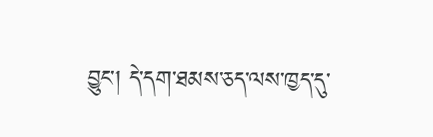བྱུང་། དེ་དག་ཐམས་ཅད་ལས་ཁྱད་དུ་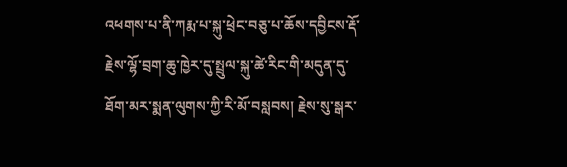འཕགས་པ་ནི་ཀརྨ་པ་སྐུ་ཕྲེང་བཅུ་པ་ཆོས་དབྱིངས་རྡོ་རྗེས་ལྷོ་བྲག་ཆུ་ཁྱེར་དུ་སྤྲུལ་སྐུ་ཚེ་རིང་གི་མདུན་དུ་ཐོག་མར་སྨན་ལུགས་ཀྱི་རི་མོ་བསླབས། རྗེས་སུ་སྒར་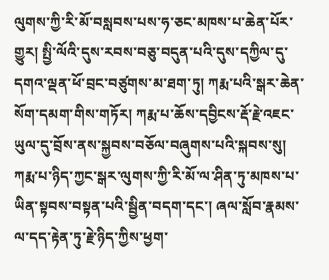ལུགས་ཀྱི་རི་མོ་བསླབས་པས་ཧ་ཅང་མཁས་པ་ཆེན་པོར་གྱུར། སྤྱི་ལོའི་དུས་རབས་བཅུ་བདུན་པའི་དུས་དཀྱིལ་དུ་དགའ་ལྡན་ཕོ་བྲང་བཙུགས་མ་ཐག་ཏུ། ཀརྨ་པའི་སྒར་ཆེན་སོག་དམག་གིས་གཏོར། ཀརྨ་པ་ཆོས་དབྱིངས་རྡོ་རྗེ་འཇང་ཡུལ་དུ་བྲོས་ནས་སྐྱབས་བཅོལ་བཞུགས་པའི་སྐབས་སུ། ཀརྨ་པ་ཉིད་ཀྱང་སྒར་ལུགས་ཀྱི་རི་མོ་ལ་ཤིན་ཏུ་མཁས་པ་ཡིན་སྟབས་བསྟན་པའི་སྦྱིན་བདག་དང་། ཞལ་སློབ་རྣམས་ལ་དད་རྟེན་ཏུ་རྗེ་ཉིད་ཀྱིས་ཕྱག་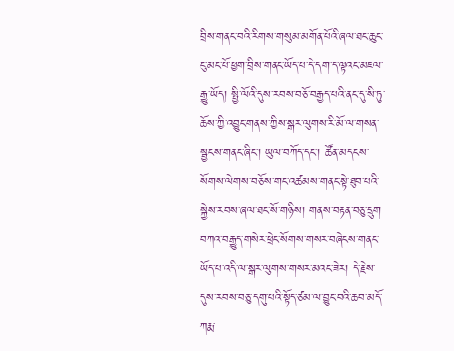བྲིས་གནང་བའི་རིགས་གསུམ་མགོན་པོའི་ཞལ་ཐང་ཆུང་ངུ་མང་པོ་ཕྱག་བྲིས་གནང་ཡོད་པ་དེ་དག་ད་ལྟའང་མཇལ་རྒྱུ་ཡོད། སྤྱི་ལོའི་དུས་རབས་བཅོ་བརྒྱད་པའི་ནང་དུ་སི་ཏུ་ཆོས་ཀྱི་འབྱུང་གནས་ཀྱིས་སྒར་ལུགས་རི་མོ་ལ་གསན་སྦྱངས་གནང་ཞིང་། ཡུལ་བཀོད་དང་། ཚོན་མདངས་སོགས་ལེགས་བཅོས་གང་འཚམས་གནང་སྟེ་ཐུབ་པའི་སྐྱེས་རབས་ཞལ་ཐང་སོ་གཉིས། གནས་བརྟན་བཅུ་དྲུག བཀའ་བརྒྱུད་གསེར་ཕྲེང་སོགས་གསར་བཞེངས་གནང་ཡོད་པ་འདི་ལ་སྒར་ལུགས་གསར་མའང་ཟེར། དེ་རྗེས་དུས་རབས་བཅུ་དགུ་པའི་སྟོད་ཙམ་ལ་བྱུང་བའི་ཆབ་མདོ་ཀརྨ་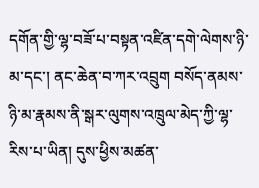དགོན་གྱི་ལྷ་བཟོ་པ་བསྟན་འཛིན་དགེ་ལེགས་ཉི་མ་དང་། ནང་ཆེན་བ་ཀར་འབྲུག བསོད་ནམས་ཉི་མ་རྣམས་ནི་སྒར་ལུགས་འཁྲུལ་མེད་ཀྱི་ལྷ་རིས་པ་ཡིན། དུས་ཕྱིས་མཚན་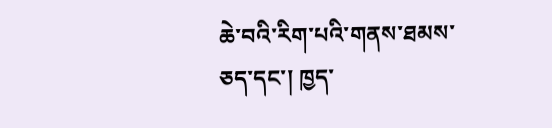ཆེ་བའི་རིག་པའི་གནས་ཐམས་ཅད་དང་། ཁྱད་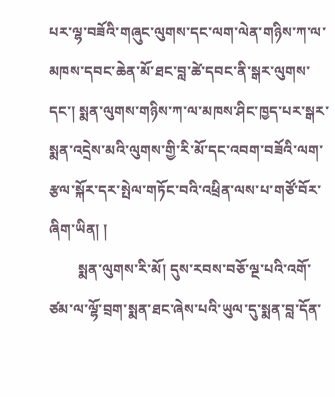པར་ལྷ་བཟོའི་གཞུང་ལུགས་དང་ལག་ལེན་གཉིས་ཀ་ལ་མཁས་དབང་ཆེན་མོ་ཐང་བླ་ཚེ་དབང་ནི་སྒར་ལུགས་དང་། སྨན་ལུགས་གཉིས་ཀ་ལ་མཁས་ཤིང་ཁྱད་པར་སྒར་སྨན་འདྲེས་མའི་ལུགས་གྱི་རི་མོ་དང་འབག་བཟོའི་ལག་རྩལ་སྐོར་དར་སྤེལ་གཏོང་བའི་འཕྲིན་ལས་པ་གཙོ་བོར་ཞིག་ཡིན། །
        སྨན་ལུགས་རི་མོ། དུས་རབས་བཅོ་ལྔ་པའི་འགོ་ཙམ་ལ་ལྷོ་བྲག་སྨན་ཐང་ཞེས་པའི་ཡུལ་དུ་སྨན་བླ་དོན་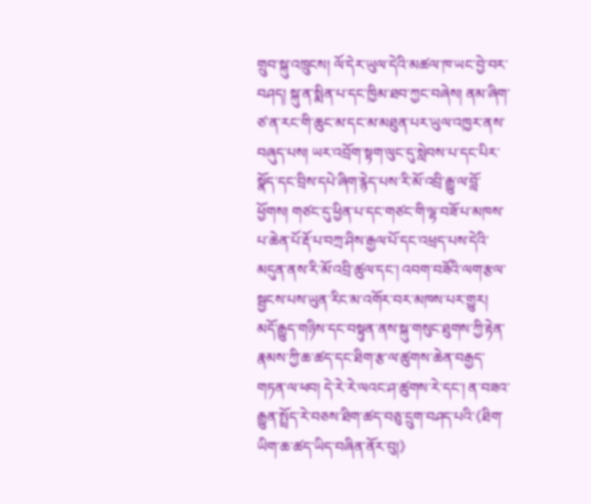གྲུབ་སྐུ་འཁྲུངས། ལོ་དེར་ཡུལ་དེའི་མཚལ་ཁ་ཡང་བྱེ་བར་བཤད། སྐུ་ན་སྨིན་པ་དང་ཁྱིམ་ཐབ་ཀྱང་བཞེས། ནམ་ཞིག་ཙ་ན་རང་གི་ཆུང་མ་དང་མ་མཐུན་པར་ཡུལ་འཁྱར་ནས་བཞུད་པས། ཡར་འབྲོག་སྟག་ལུང་དུ་སླེབས་པ་དང་པིར་སྣོད་དང་བྲིས་དཔེ་ཞིག་རྙེད་པས་རི་མོ་འབྲི་རྒྱུ་ལ་བློ་ཕྱོགས། གཙང་དུ་ཕྱིན་པ་དང་གཙང་གི་ལྷ་བཟོ་པ་མཁས་པ་ཆེན་པོ་རྡོ་པ་བཀྲ་ཤིས་རྒྱལ་པོ་དང་འཕྲད་པས་དེའི་མདུན་ནས་རི་མོ་འབྲི་ཚུལ་དང་། འབག་བཟོའི་ལག་རྩལ་སྦྱངས་པས་ཡུན་རིང་མ་འགོར་བར་མཁས་པར་གྱུར། མདོ་རྒྱུད་གཉིས་དང་བསྟུན་ནས་སྐུ་གསུང་ཐུགས་ཀྱི་རྟེན་རྣམས་ཀྱི་ཆ་ཚད་དང་ཐིག་རྩ་ལ་ཚུགས་ཆེན་བརྒྱད་གཏན་ལ་ཕབ། དེ་རེ་རེ་ལའང་ཤ་ཚུགས་རེ་དང་། ན་བཟའ་རྒྱུན་སྤྲོད་རེ་བཅས་ཐིག་ཚད་བཅུ་དྲུག་བཤད་པའི་《ཐིག་ཡིག་ཆ་ཚད་ཡིད་བཞིན་ནོར་བུ།》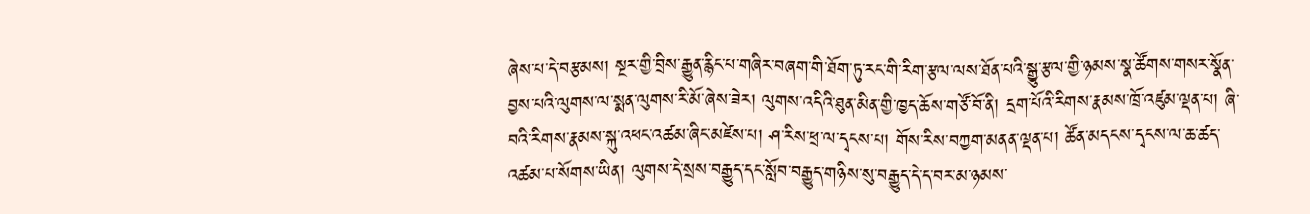ཞེས་པ་དེ་བརྩམས། སྔར་གྱི་བྲིས་རྒྱུན་རྙིང་པ་གཞིར་བཞག་གི་ཐོག་ཏུ་རང་གི་རིག་རྩལ་ལས་ཐོན་པའི་སྒྱུ་རྩལ་གྱི་ཉམས་སྣ་ཚོགས་གསར་སྣོན་བྱས་པའི་ལུགས་ལ་སྨན་ལུགས་རི་མོ་ཞེས་ཟེར། ལུགས་འདིའི་ཐུན་མིན་གྱི་ཁྱད་ཆོས་གཙོ་བོ་ནི། དྲག་པོའི་རིགས་རྣམས་ཁྲོ་འཛུམ་ལྡན་པ། ཞི་བའི་རིགས་རྣམས་སྐུ་འཕང་འཚམ་ཞིང་མཛེས་པ། ཤ་རིས་ཕྲ་ལ་དྭངས་པ། གོས་རིས་བཀྱག་མནན་ལྡན་པ། ཚོན་མདངས་དྭངས་ལ་ཆ་ཚད་འཚམ་པ་སོགས་ཡིན། ལུགས་དེ་སྲས་བརྒྱུད་དང་སློབ་བརྒྱུད་གཉིས་སུ་བརྒྱུད་དེ་ད་བར་མ་ཉམས་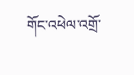གོང་འཕེལ་འགྲོ་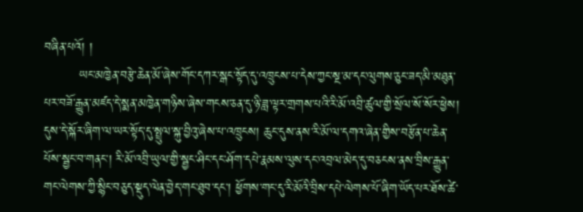བཞིན་པའོ། །
        ཡང་མཁྱེན་བརྩེ་ཆེན་མོ་ཞེས་གོང་དཀར་སྒང་སྟོད་དུ་འཁྲུངས་པ་དེས་ཀྱང་སྔ་མ་དང་ལུགས་ཅུང་ཟད་མི་མཐུན་པར་བཟོ་རྒྱུན་མཛད་དེ་སྨན་མཁྱེན་གཉིས་ཞེས་གངས་ཅན་དུ་ཉི་ཟླ་ལྟར་གྲགས་པའི་རི་མོ་འབྲི་ཚུལ་གྱི་སྲོལ་སོ་སོར་ཕྱེས། དུས་དེ་སྐོར་ཞིག་ལ་ཡར་སྟོད་དུ་སྤྲུལ་སྐུ་བྱིའུ་ཞེས་པ་འཁྲུངས། ཆུང་དུས་ནས་རི་མོ་ལ་དགའ་ཞེན་གྱིས་བརྩོན་པ་ཆེན་པོས་སྦྱང་བ་གནང་། རི་མོ་འབྲི་ཡུལ་གྱི་སྦྱང་ཤིང་དང་ཤོག་དཔེ་རྣམས་ལུས་དང་འབྲལ་མེད་དུ་བཅངས་ནས་བྲིས་རྒྱུན་གང་ལེགས་ཀྱི་སྙིང་བཅུད་སྡུད་ལེན་བྱེད་གང་ཐུབ་དང་། ཕྱོགས་གང་དུ་རི་མོའི་བྲིས་དཔེ་ལེགས་པོ་ཞིག་ཡོད་པར་ཐོས་ཚེ་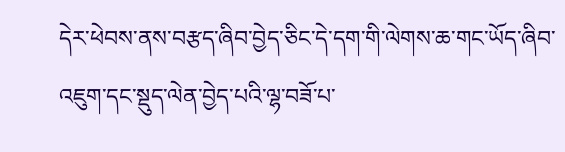དེར་ཕེབས་ནས་བརྩད་ཞིབ་བྱེད་ཅིང་དེ་དག་གི་ལེགས་ཆ་གང་ཡོད་ཞིབ་འཇུག་དང་སྡུད་ལེན་བྱེད་པའི་ལྷ་བཟོ་པ་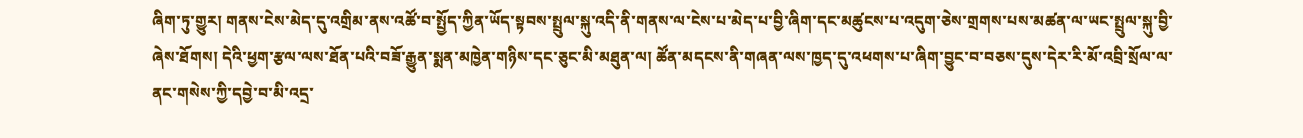ཞིག་ཏུ་གྱུར། གནས་ངེས་མེད་དུ་འགྲིམ་ནས་འཚོ་བ་སྤྱོད་ཀྱིན་ཡོད་སྟབས་སྤྲུལ་སྐུ་འདི་ནི་གནས་ལ་ངེས་པ་མེད་པ་བྱི་ཞིག་དང་མཚུངས་པ་འདུག་ཅེས་གྲགས་པས་མཚན་ལ་ཡང་སྤྲུལ་སྐུ་བྱི་ཞེས་ཐོགས། དེའི་ཕྱག་རྩལ་ལས་ཐོན་པའི་བཟོ་རྒྱུན་སྨན་མཁྱེན་གཉིས་དང་ཅུང་མི་མཐུན་ལ། ཚོན་མདངས་ནི་གཞན་ལས་ཁྱད་དུ་འཕགས་པ་ཞིག་བྱུང་བ་བཅས་དུས་དེར་རི་མོ་འབྲི་སྲོལ་ལ་ནང་གསེས་ཀྱི་དབྱེ་བ་མི་འདྲ་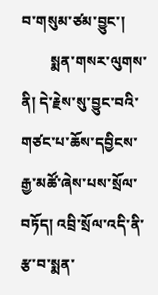བ་གསུམ་ཙམ་བྱུང་།
        སྨན་གསར་ལུགས་ནི། དེ་རྗེས་སུ་བྱུང་བའི་གཙང་པ་ཆོས་དབྱིངས་རྒྱ་མཚོ་ཞེས་པས་སྲོལ་བཏོད། འབྲི་སྲོལ་འདི་ནི་རྩ་བ་སྨན་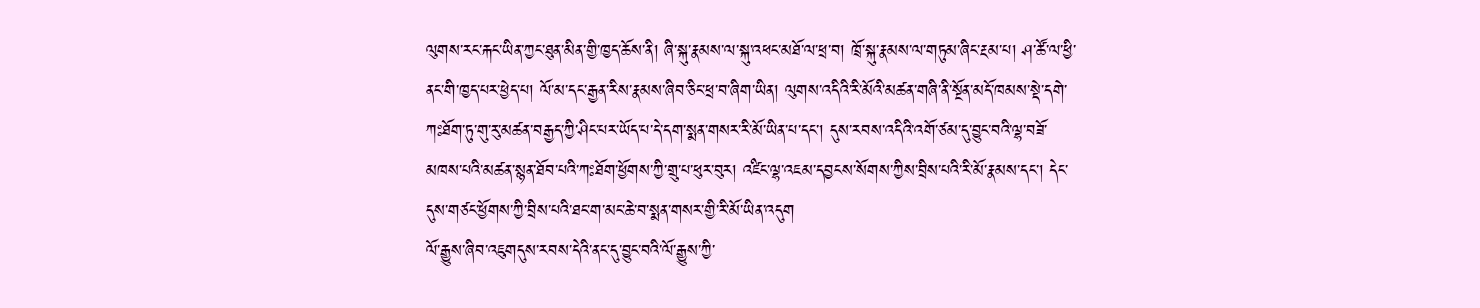ལུགས་རང་རྐང་ཡིན་ཀྱང་ཐུན་མིན་གྱི་ཁྱད་ཆོས་ནི། ཞི་སྐུ་རྣམས་ལ་སྐུ་འཕང་མཐོ་ལ་ཕྲ་བ། ཁྲོ་སྐུ་རྣམས་ལ་གཏུམ་ཞིང་རྔམ་པ། ཤ་ཚོ་ལ་ཕྱི་ནང་གི་ཁྱད་པར་ཕྱེད་པ། ལོ་མ་དང་རྒྱན་རིས་རྣམས་ཞིབ་ཅིང་ཕྲ་བ་ཞིག་ཡིན། ལུགས་འདིའི་རི་མོའི་མཚན་གཞི་ནི་སྔོན་མདོ་ཁམས་སྡེ་དགེ་ཀཿཐོག་ཏུ་གུ་རུ་མཚན་བརྒྱད་ཀྱི་ཤིང་པར་ཡོད་པ་དེ་དག་སྨན་གསར་རི་མོ་ཡིན་པ་དང་། དུས་རབས་འདིའི་འགོ་ཙམ་དུ་བྱུང་བའི་ལྷ་བཟོ་མཁས་པའི་མཚན་སྙན་ཐོབ་པའི་ཀཿཐོག་ཕྱོགས་ཀྱི་གྲུ་པ་ཕུར་བུར། འཛིང་ལྷ་འཇམ་དབྱངས་སོགས་ཀྱིས་བྲིས་པའི་རི་མོ་རྣམས་དང་། དེང་དུས་གཙང་ཕྱོགས་ཀྱི་བྲིས་པའི་ཐང་ག་མང་ཆེ་བ་སྨན་གསར་གྱི་རི་མོ་ཡིན་འདུག
ལོ་རྒྱུས་ཞིབ་འཇུགདུས་རབས་དེའི་ནང་དུ་བྱུང་བའི་ལོ་རྒྱུས་ཀྱི་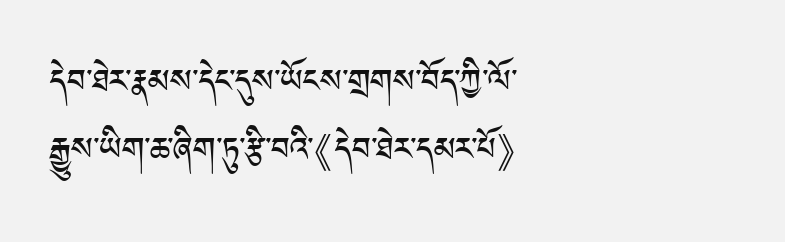དེབ་ཐེར་རྣམས་དེང་དུས་ཡོངས་གྲགས་བོད་ཀྱི་ལོ་རྒྱུས་ཡིག་ཆ་ཞིག་ཏུ་རྩི་བའི་《དེབ་ཐེར་དམར་པོ》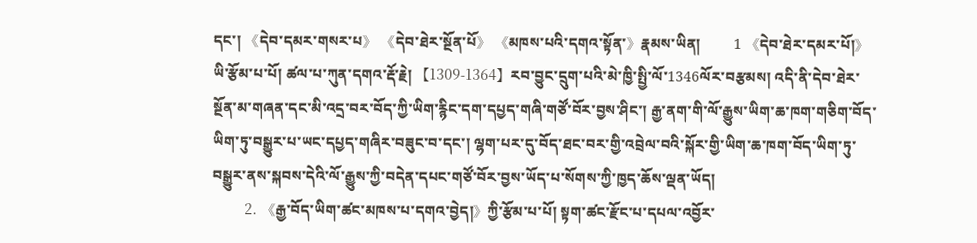དང་། 《དེབ་དམར་གསར་པ》 《དེབ་ཐེར་སྔོན་པོ》 《མཁས་པའི་དགའ་སྟོན་》རྣམས་ཡིན།         1 《དེབ་ཐེར་དམར་པོ།》 ཡི་རྩོམ་པ་པོ། ཚལ་པ་ཀུན་དགའ་རྡོ་རྗེ། 【1309-1364】རབ་བྱུང་དྲུག་པའི་མེ་ཁྱི་སྤྱི་ལོ་1346ལོར་བརྩམས། འདི་ནི་དེབ་ཐེར་སྔོན་མ་གཞན་དང་མི་འདྲ་བར་བོད་ཀྱི་ཡིག་རྙིང་དག་དཔྱད་གཞི་གཙོ་བོར་བྱས་ཤིང་། རྒྱ་ནག་གི་ལོ་རྒྱུས་ཡིག་ཆ་ཁག་གཅིག་བོད་ཡིག་ཏུ་བསྒྱུར་པ་ཡང་དཔྱད་གཞིར་བཟུང་བ་དང་། ལྷག་པར་དུ་བོད་ཐང་བར་གྱི་འབྲེལ་བའི་སྐོར་གྱི་ཡིག་ཆ་ཁག་བོད་ཡིག་ཏུ་བསྒྱུར་ནས་སྐབས་དེའི་ལོ་རྒྱུས་ཀྱི་བདེན་དཔང་གཙོ་བོར་བྱས་ཡོད་པ་སོགས་ཀྱི་ཁྱད་ཆོས་ལྡན་ཡོད།
        2. 《རྒྱ་བོད་ཡིག་ཚང་མཁས་པ་དགའ་བྱེད།》ཀྱི་རྩོམ་པ་པོ། སྟག་ཚང་རྫོང་པ་དཔལ་འབྱོར་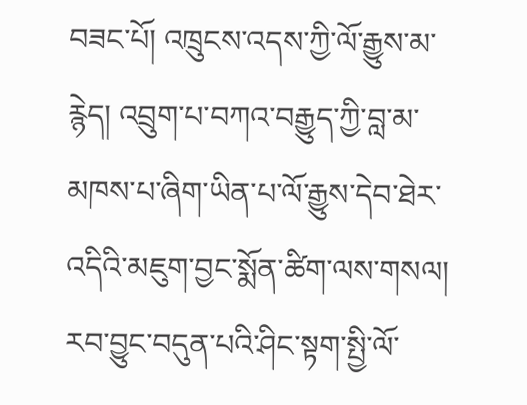བཟང་པོ། འཁྲུངས་འདས་ཀྱི་ལོ་རྒྱུས་མ་རྙེད། འབྲུག་པ་བཀའ་བརྒྱུད་ཀྱི་བླ་མ་མཁས་པ་ཞིག་ཡིན་པ་ལོ་རྒྱུས་དེབ་ཐེར་འདིའི་མཇུག་བྱང་སྨོན་ཚིག་ལས་གསལ། རབ་བྱུང་བདུན་པའི་ཤིང་སྟག་སྤྱི་ལོ་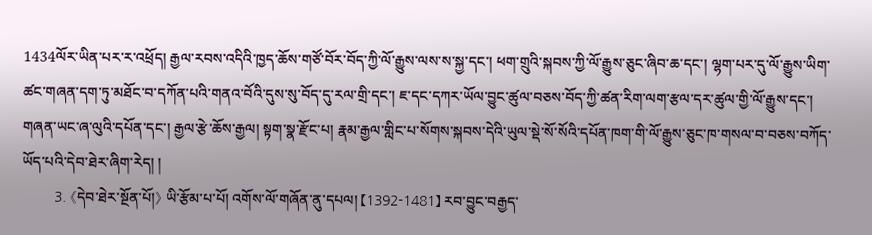1434ལོར་ཡིན་པར་ར་འཕྲོད། རྒྱལ་རབས་འདིའི་ཁྱད་ཆོས་གཙོ་བོར་བོད་ཀྱི་ལོ་རྒྱུས་ལས་ས་སྐྱ་དང་། ཕག་གྲུའི་སྐབས་ཀྱི་ལོ་རྒྱུས་ཅུང་ཞིབ་ཆ་དང་། ལྷག་པར་དུ་ལོ་རྒྱུས་ཡིག་ཚང་གཞན་དག་ཏུ་མཐོང་བ་དཀོན་པའི་གནའ་བོའི་དུས་སུ་བོད་དུ་རལ་གྲི་དང་། ཇ་དང་དཀར་ཡོལ་བྱུང་ཚུལ་བཅས་བོད་ཀྱི་ཚན་རིག་ལག་རྩལ་དར་ཚུལ་གྱི་ལོ་རྒྱུས་དང་། གཞན་ཡང་ཞ་ལུའི་དཔོན་དང་། རྒྱལ་རྩེ་ཆོས་རྒྱལ། སྟག་སྣ་རྫོང་པ། རྣམ་རྒྱལ་གླིང་པ་སོགས་སྐབས་དེའི་ཡུལ་སྡེ་སོ་སོའི་དཔོན་ཁག་གི་ལོ་རྒྱུས་ཅུང་ཁ་གསལ་བ་བཅས་བཀོད་ཡོད་པའི་དེབ་ཐེར་ཞིག་རེད། །
        3. 《དེབ་ཐེར་སྔོན་པོ།》 ཡི་རྩོམ་པ་པོ། འགོས་ལོ་གཞོན་ནུ་དཔལ། 【1392-1481】 རབ་བྱུང་བརྒྱད་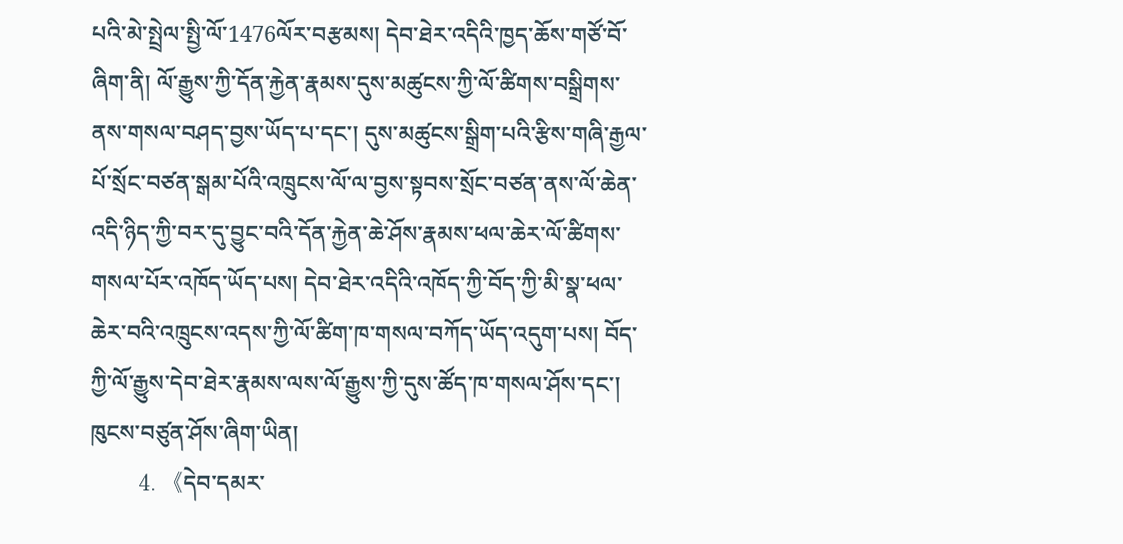པའི་མེ་སྤྲེལ་སྤྱི་ལོ་1476ལོར་བརྩམས། དེབ་ཐེར་འདིའི་ཁྱད་ཆོས་གཙོ་བོ་ཞིག་ནི། ལོ་རྒྱུས་ཀྱི་དོན་རྐྱེན་རྣམས་དུས་མཚུངས་ཀྱི་ལོ་ཚིགས་བསྒྲིགས་ནས་གསལ་བཤད་བྱས་ཡོད་པ་དང་། དུས་མཚུངས་སྒྲིག་པའི་རྩིས་གཞི་རྒྱལ་པོ་སྲོང་བཙན་སྒམ་པོའི་འཁྲུངས་ལོ་ལ་བྱས་སྟབས་སྲོང་བཙན་ནས་ལོ་ཆེན་འདི་ཉིད་ཀྱི་བར་དུ་བྱུང་བའི་དོན་རྐྱེན་ཆེ་ཤོས་རྣམས་ཕལ་ཆེར་ལོ་ཚིགས་གསལ་པོར་འཁོད་ཡོད་པས། དེབ་ཐེར་འདིའི་འཁོད་ཀྱི་བོད་ཀྱི་མི་སྣ་ཕལ་ཆེར་བའི་འཁྲུངས་འདས་ཀྱི་ལོ་ཚིག་ཁ་གསལ་བཀོད་ཡོད་འདུག་པས། བོད་ཀྱི་ལོ་རྒྱུས་དེབ་ཐེར་རྣམས་ལས་ལོ་རྒྱུས་ཀྱི་དུས་ཚོད་ཁ་གསལ་ཤོས་དང་། ཁུངས་བཙུན་ཤོས་ཞིག་ཡིན།
        4. 《དེབ་དམར་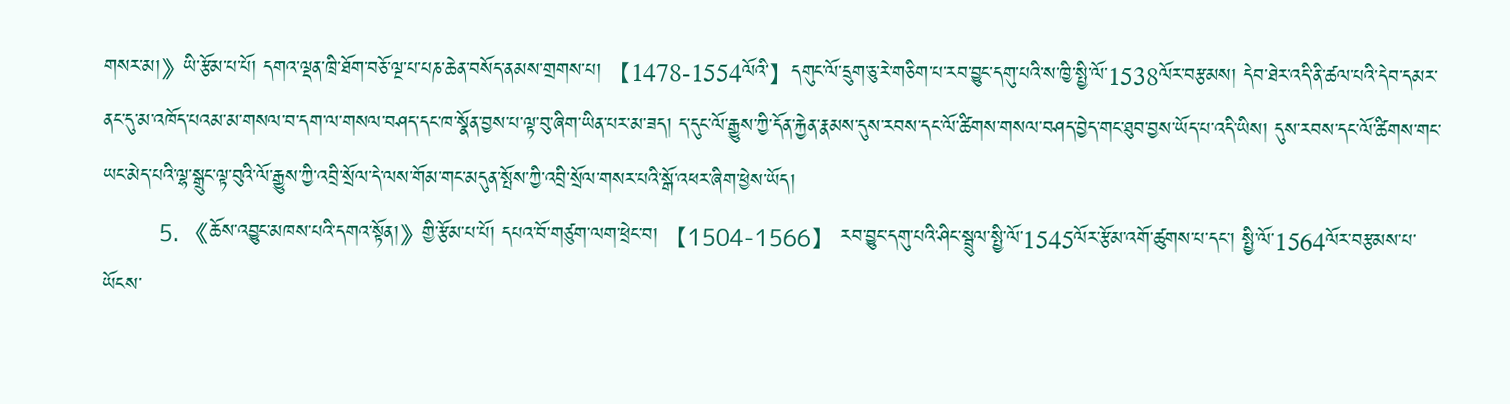གསར་མ།》ཡི་རྩོམ་པ་པོ། དགའ་ལྡན་ཁྲི་ཐོག་བཅོ་ལྔ་པ་པཎ་ཆེན་བསོད་ནམས་གྲགས་པ། 【1478-1554ལོའི་】དགུང་ལོ་དྲུག་ཅུ་རེ་གཅིག་པ་རབ་བྱུང་དགུ་པའི་ས་ཁྱི་སྤྱི་ལོ་1538ལོར་བརྩམས། དེབ་ཐེར་འདི་ནི་ཚལ་པའི་དེབ་དམར་ནང་དུ་མ་འཁོད་པའམ་མ་གསལ་བ་དག་ལ་གསལ་བཤད་དང་ཁ་སྣོན་བྱས་པ་ལྟ་བུ་ཞིག་ཡིན་པར་མ་ཟད། ད་དུང་ལོ་རྒྱུས་ཀྱི་དོན་རྐྱེན་རྣམས་དུས་རབས་དང་ལོ་ཚིགས་གསལ་བཤད་བྱེད་གང་ཐུབ་བྱས་ཡོད་པ་འདི་ཡིས། དུས་རབས་དང་ལོ་ཚིགས་གང་ཡང་མེད་པའི་ལྷ་སྒྲུང་ལྟ་བུའི་ལོ་རྒྱུས་ཀྱི་འབྲི་སྲོལ་དེ་ལས་གོམ་གང་མདུན་སྤོས་ཀྱི་འབྲི་སྲོལ་གསར་པའི་སྒོ་འཕར་ཞིག་ཕྱེས་ཡོད།
        5. 《ཆོས་འབྱུང་མཁས་པའི་དགའ་སྟོན།》གྱི་རྩོམ་པ་པོ། དཔའ་བོ་གཙུག་ལག་ཕྲེང་བ། 【1504-1566】 རབ་བྱུང་དགུ་པའི་ཤིང་སྦྲུལ་སྤྱི་ལོ་1545ལོར་རྩོམ་འགོ་ཚུགས་པ་དང་། སྤྱི་ལོ་1564ལོར་བརྩམས་པ་ཡོངས་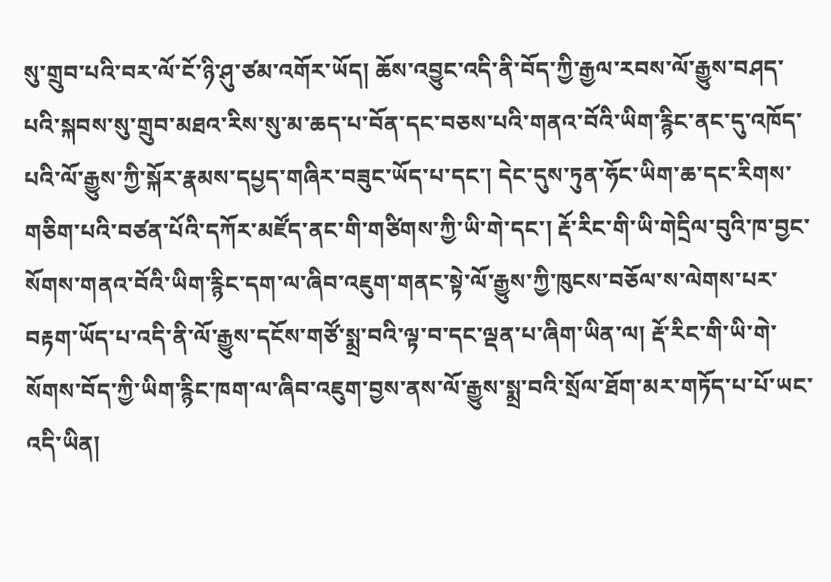སུ་གྲུབ་པའི་བར་ལོ་ངོ་ཉི་ཤུ་ཙམ་འགོར་ཡོད། ཆོས་འབྱུང་འདི་ནི་བོད་ཀྱི་རྒྱལ་རབས་ལོ་རྒྱུས་བཤད་པའི་སྐབས་སུ་གྲུབ་མཐའ་རིས་སུ་མ་ཆད་པ་བོན་དང་བཅས་པའི་གནའ་བོའི་ཡིག་རྙིང་ནང་དུ་འཁོད་པའི་ལོ་རྒྱུས་ཀྱི་སྐོར་རྣམས་དཔྱད་གཞིར་བཟུང་ཡོད་པ་དང་། དེང་དུས་ཏུན་ཧོང་ཡིག་ཆ་དང་རིགས་གཅིག་པའི་བཙན་པོའི་དཀོར་མཛོད་ནང་གི་གཙིགས་ཀྱི་ཡི་གེ་དང་། རྡོ་རིང་གི་ཡི་གེདྲིལ་བུའི་ཁ་བྱང་སོགས་གནའ་བོའི་ཡིག་རྙིང་དག་ལ་ཞིབ་འཇུག་གནང་སྟེ་ལོ་རྒྱུས་ཀྱི་ཁུངས་བཅོལ་ས་ལེགས་པར་བརྟག་ཡོད་པ་འདི་ནི་ལོ་རྒྱུས་དངོས་གཙོ་སྨྲ་བའི་ལྟ་བ་དང་ལྡན་པ་ཞིག་ཡིན་ལ། རྡོ་རིང་གི་ཡི་གེ་སོགས་བོད་ཀྱི་ཡིག་རྙིང་ཁག་ལ་ཞིབ་འཇུག་བྱས་ནས་ལོ་རྒྱུས་སྨྲ་བའི་སྲོལ་ཐོག་མར་གཏོད་པ་པོ་ཡང་འདི་ཡིན།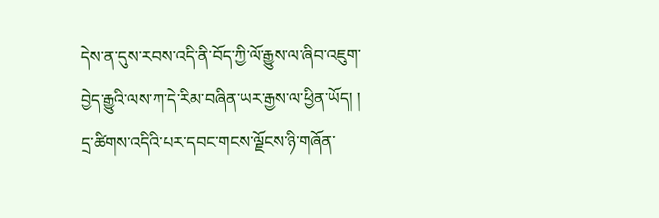དེས་ན་དུས་རབས་འདི་ནི་བོད་ཀྱི་ལོ་རྒྱུས་ལ་ཞིབ་འཇུག་བྱེད་རྒྱུའི་ལས་ཀ་དེ་རིམ་བཞིན་ཡར་རྒྱས་ལ་ཕྱིན་ཡོད། །
དྲ་ཚིགས་འདིའི་པར་དབང་གངས་ལྗོངས་ཉི་གཞོན་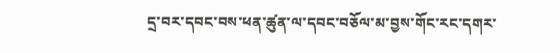དྲ་བར་དབང་བས་ཕན་ཚུན་ལ་དབང་བཅོལ་མ་བྱས་གོང་རང་དགར་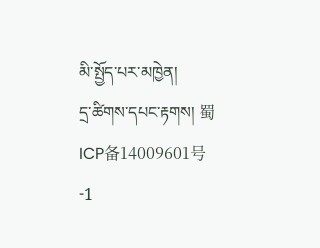མི་སྤྱོད་པར་མཁྱེན།
དྲ་ཚིགས་དཔང་རྟགས། 蜀ICP备14009601号-1